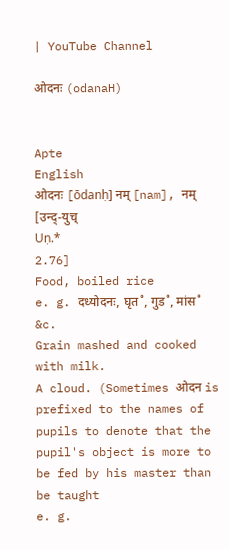| YouTube Channel

ओदनः (odanaH)


Apte
English
ओदनः [ōdanḥ] नम् [nam], नम् [उन्द्-युच्
Uṇ.*
2.76]
Food, boiled rice
e. g. दध्योदनः, घृत˚, गुड˚, मांस˚
&c.
Grain mashed and cooked with milk.
A cloud. (Sometimes ओदन is prefixed to the names of pupils to denote that the pupil's object is more to be fed by his master than be taught
e. g.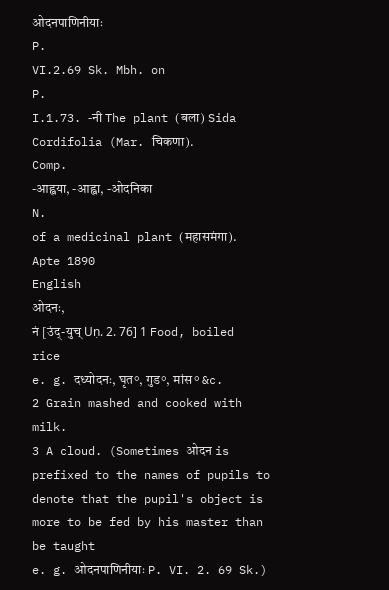ओदनपाणिनीयाः
P.
VI.2.69 Sk. Mbh. on
P.
I.1.73. -नी The plant (बला) Sida Cordifolia (Mar. चिकणा).
Comp.
-आह्वया, -आह्वा, -ओदनिका
N.
of a medicinal plant (महासमंगा).
Apte 1890
English
ओदनः,
नं [उंद्-युच् Uṇ. 2. 76] 1 Food, boiled rice
e. g. दध्योदनः, घृत°, गुड°, मांस° &c.
2 Grain mashed and cooked with milk.
3 A cloud. (Sometimes ओदन is prefixed to the names of pupils to denote that the pupil's object is more to be fed by his master than be taught
e. g. ओदनपाणिनीयाः P. VI. 2. 69 Sk.)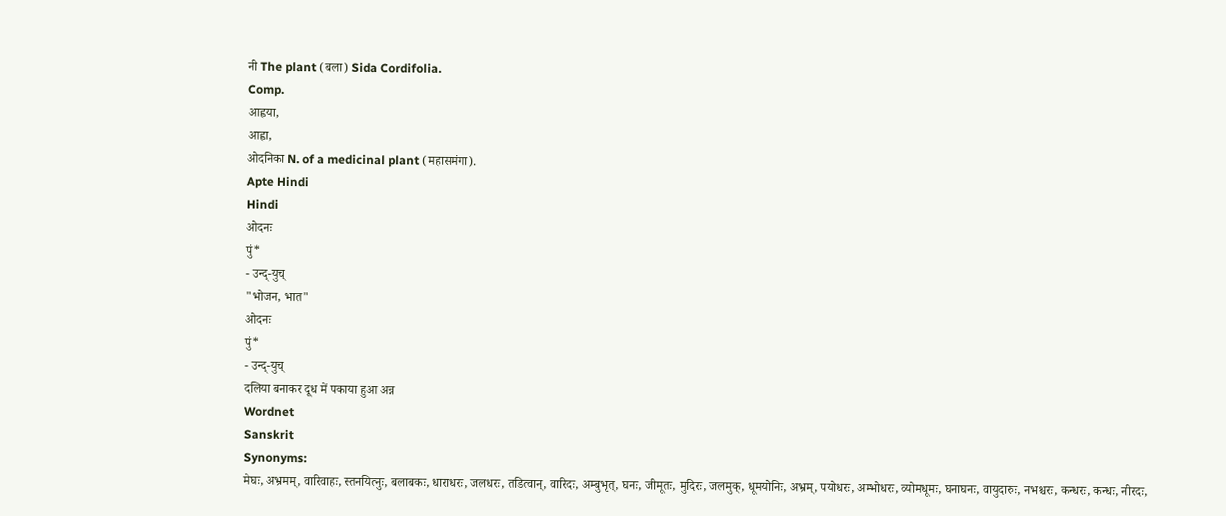नी The plant (बला) Sida Cordifolia.
Comp.
आह्वया,
आह्वा,
ओदनिका N. of a medicinal plant (महासमंगा).
Apte Hindi
Hindi
ओदनः
पुं*
- उन्द्-युच्
"भोजन, भात"
ओदनः
पुं*
- उन्द्-युच्
दलिया बनाकर दूध में पकाया हुआ अन्न
Wordnet
Sanskrit
Synonyms:
मेघः, अभ्रमम्, वारिवाहः, स्तनयित्नुः, बलाबकः, धाराधरः, जलधरः, तडित्वान्, वारिदः, अम्बुभृत्, घनः, जीमूतः, मुदिरः, जलमुक्, धूमयोनिः, अभ्रम्, पयोधरः, अम्भोधरः, व्योमधूमः, घनाघनः, वायुदारुः, नभश्चरः, कन्धरः, कन्धः, नीरदः,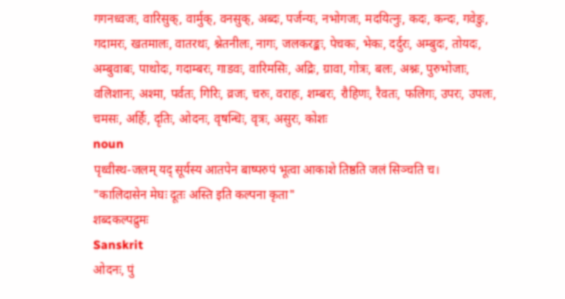गगनध्वजः, वारिसुक्, वार्मुक्, वनसुक्, अब्दः, पर्जन्यः, नभोगजः, मदयित्नुः, कदः, कन्दः, गवेडुः, गदामरः, खतमालः, वातरथः, श्नेतनीलः, नागः, जलकरङ्कः, पेचकः, भेकः, दर्दुरः, अम्बुदः, तोयदः, अम्बुवाबः, पाथोदः, गदाम्बरः, गाडवः, वारिमसिः, अद्रिः, ग्रावा, गोत्रः, बलः, अश्नः, पुरुभोजाः, वलिशानः, अश्मा, पर्वतः, गिरिः, व्रजः, चरुः, वराहः, शम्बरः, रौहिणः, रैवतः, फलिगः, उपरः, उपलः, चमसः, अर्हिः, दृतिः, ओदनः, वृषन्धिः, वृत्रः, असुरः, कोशः
noun
पृथ्वीस्थ-जलम् यद् सूर्यस्य आतपेन बाष्परुपं भूत्वा आकाशे तिष्ठति जलं सिञ्चति च।
"कालिदासेन मेघः दूतः अस्ति इति कल्पना कृता"
शब्दकल्पद्रुमः
Sanskrit
ओदनः, पुं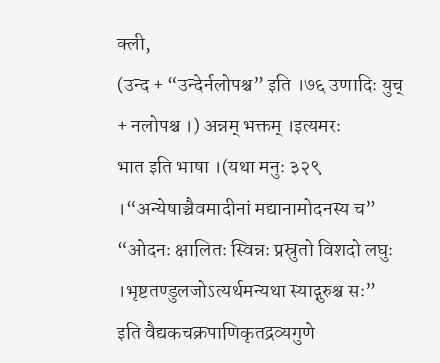क्ली,
(उन्द + “उन्देर्नलोपश्च” इति ।७६ उणादिः युच् + नलोपश्च ।) अन्नम् भक्तम् ।इत्यमरः
भात इति भाषा ।(यथा मनुः ३२९ ।“अन्येषाञ्चैवमादीनां मद्यानामोदनस्य च”
“ओदनः क्षालितः स्विन्नः प्रस्रुतो विशदो लघुः ।भृष्टतण्डुलजोऽत्यर्थमन्यथा स्याद्गुरुश्च सः”
इति वैद्यकचक्रपाणिकृतद्रव्यगुणे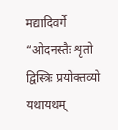मद्यादिवर्गे
“ओदनस्तैः शृतो द्विस्त्रिः प्रयोक्तव्यो यथायथम्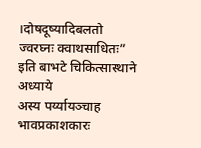।दोषदूष्यादिबलतो ज्वरघ्नः क्वाथसाधितः”
इति बाभटे चिकित्सास्थाने अध्याये
अस्य पर्य्यायञ्चाह भावप्रकाशकारः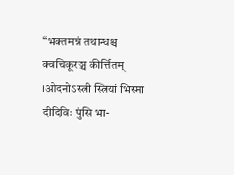“भक्तमन्नं तथान्धश्च क्वचिकूरञ्च कीर्त्तितम् ।ओदनोऽस्त्री स्त्रियां भिस्मा दीदिविः पुंसि भा-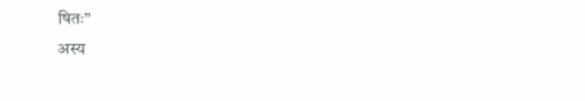षितः”
अस्य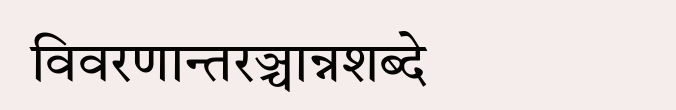विवरणान्तरञ्चान्नशब्दे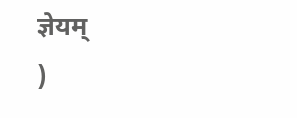ज्ञेयम्
)